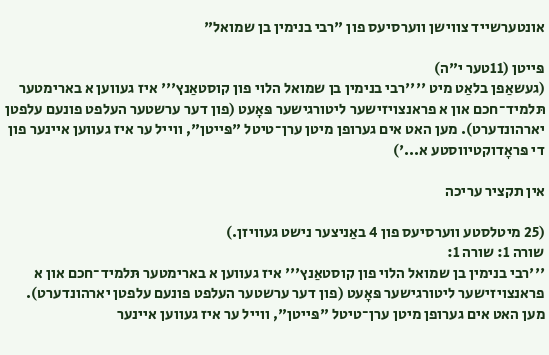אונטערשייד צווישן ווערסיעס פון "רבי בנימין בן שמואל"

פּייטן (11טער י"ה)
(געשאַפן בלאַט מיט ''''רבי בנימין בן שמואל הלוי פון קוסטאַנץ''' איז געווען א בארימטער תּלמיד־חכם און א פראנצויזישער ליטורגישער פּאָעט (פון דער ערשטער העלפט פונעם עלפטן יארהונדערט). מען האט אים גערופן מיטן ערן־טיטל "פּייטן", ווייל ער איז געווען איינער פון די פּראָדוקטיווסטע א...')

אין תקציר עריכה

(25 מיטלסטע ווערסיעס פון 4 באַניצער נישט געוויזן.)
שורה 1: שורה 1:
'''רבי בנימין בן שמואל הלוי פון קוסטאַנץ''' איז געווען א בארימטער תּלמיד־חכם און א פראנצויזישער ליטורגישער פּאָעט (פון דער ערשטער העלפט פונעם עלפטן יארהונדערט). מען האט אים גערופן מיטן ערן־טיטל "פּייטן", ווייל ער איז געווען איינער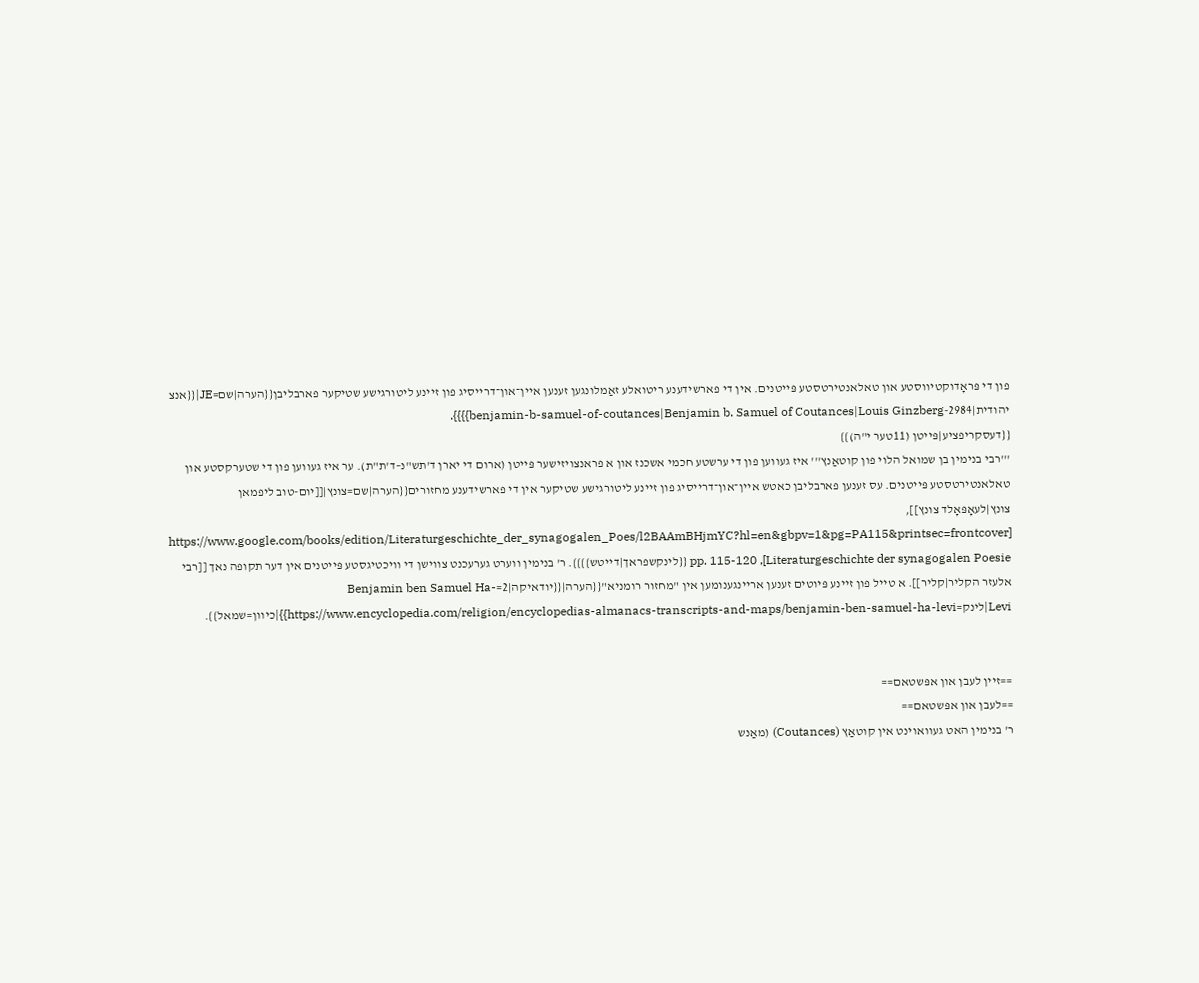פון די פּראָדוקטיווסטע און טאלאנטירטסטע פּייטנים. אין די פארשידענע ריטואלע זאַמלונגען זענען איין־און־דרייסיג פון זיינע ליטורגישע שטיקער פארבליבן{{הערה|שם=JE|{{אנצ יהודית|2984-benjamin-b-samuel-of-coutances|Benjamin b. Samuel of Coutances|Louis Ginzberg}}}}.
{{דעסקריפציע|פּייטן (11טער י"ה)}}
'''רבי בנימין בן שמואל הלוי פון קוטאַנץ''' איז געווען פון די ערשטע חכמי אשכנז און א פראנצויזישער פּייטן (ארום די יארן ד'תש"נ–ד'ת"ת). ער איז געווען פון די שטערקסטע און טאלאנטירטסטע פּייטנים. עס זענען פארבליבן כאטש איין־און־דרייסיג פון זיינע ליטורגישע שטיקער אין די פארשידענע מחזורים{{הערה|שם=צונץ|[[יום-טוב ליפמאן צונץ|לעאָפּאָלד צונץ]], [https://www.google.com/books/edition/Literaturgeschichte_der_synagogalen_Poes/l2BAAmBHjmYC?hl=en&gbpv=1&pg=PA115&printsec=frontcover Literaturgeschichte der synagogalen Poesie], pp. 115-120 {{לינקשפראך|דייטש}}}}. ר' בנימין ווערט גערעכנט צווישן די וויכטיגסטע פּייטנים אין דער תקופה נאך [[רבי אלעזר הקליר|קליר]]. א טייל פון זיינע פּיוטים זענען אריינגענומען אין "מחזור רומניא"{{הערה|{{יודאיקה|2=Benjamin ben Samuel Ha-Levi|לינק=https://www.encyclopedia.com/religion/encyclopedias-almanacs-transcripts-and-maps/benjamin-ben-samuel-ha-levi}}|כיוון=שמאל}}.


==זיין לעבן און אפּשטאם==
==לעבן און אפּשטאם==
ר' בנימין האט געוואוינט אין קוטאַץ (Coutances) (מאַנש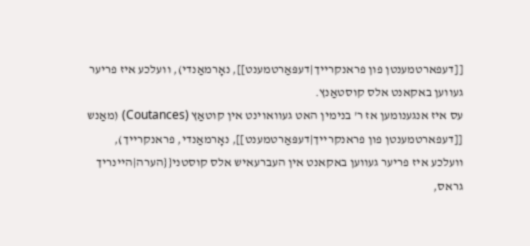[[דעפארטמענטן פון פראנקרייך|דעפּאַרטמענט]], נאָרמאַנדי), וועלכע איז פריער געווען באקאנט אלס קוסטאַנץ.
עס איז אנגענומען אז ר' בנימין האט געוואוינט אין קוטאַץ (Coutances) (מאַנש [[דעפארטמענטן פון פראנקרייך|דעפּאַרטמענט]], נאָרמאַנדי, פראנקרייך), וועלכע איז פריער געווען באקאנט אין העברעאיש אלס קוסטני{{הערה|היינריך גראס,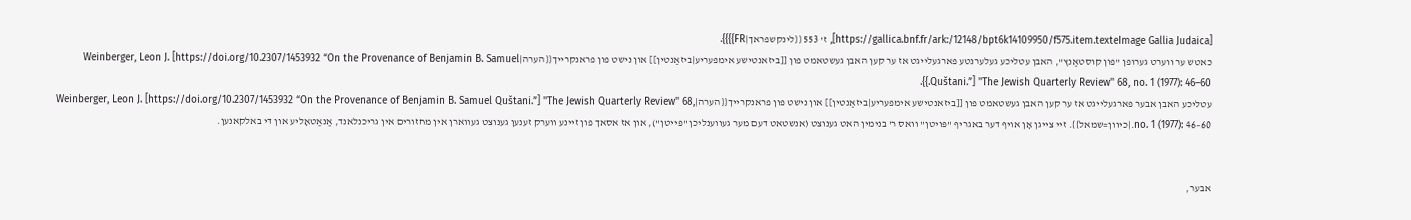[https://gallica.bnf.fr/ark:/12148/bpt6k14109950/f575.item.texteImage Gallia Judaica], ז' 553 {{לינקשפראך|FR}}}}.
כאטש ער ווערט גערופן "פון קוסטאַנץ", האבן עטליכע געלערנטע פארגעלייגט אז ער קען האבן געשטאמט פון [[ביזאנטישע אימפעריע|ביזאַנטין]] און נישט פון פראנקרייך{{הערה|Weinberger, Leon J. [https://doi.org/10.2307/1453932 “On the Provenance of Benjamin B. Samuel Quštani.”] ''The Jewish Quarterly Review'' 68, no. 1 (1977): 46–60.}}.
עטליכע האבן אבער פארגעלייגט אז ער קען האבן געשטאמט פון [[ביזאנטישע אימפעריע|ביזאַנטין]] און נישט פון פראנקרייך{{הערה|Weinberger, Leon J. [https://doi.org/10.2307/1453932 “On the Provenance of Benjamin B. Samuel Quštani.”] ''The Jewish Quarterly Review'' 68, no. 1 (1977): 46–60.|כיוון=שמאל}}. זיי צייגן אָן אויף דער באגריף "פּויטן" וואס ר' בנימין האט גענוצט (אנשטאט דעם מער געווענליכן "פּייטן"), און אז אסאך פון זיינע ווערק זענען גענוצט געווארן אין מחזורים אין גריכנלאנד, אַנאַטאָליע און די באלקאנען.


אבער,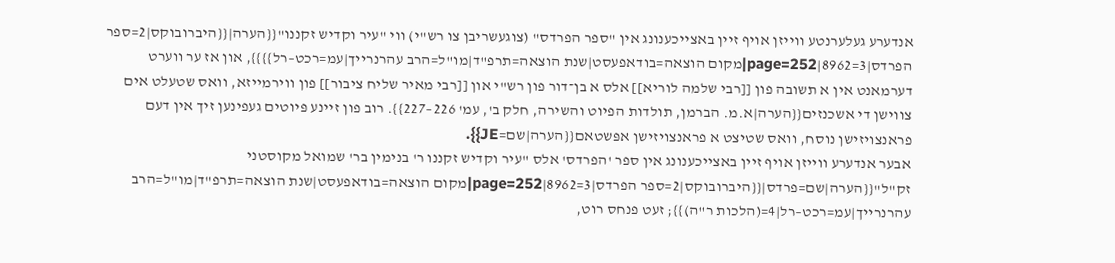אנדערע געלערנטע ווייזן אויף זיין באצייכענונג אין "ספר הפרדס" (צוגעשריבן צו רש"י) ווי "עיר וקדיש זקננו"{{הערה|{{היברובוקס|2=ספר הפרדס|3=8962|page=252|מקום הוצאה=בודאפעסט|שנת הוצאה=תרפ"ד|מו"ל=הרב עהרנרייך|עמ=רכט–רל}}}}, און אז ער ווערט דערמאנט אין א תשובה פון [[רבי שלמה לוריא]] אלס א בן־דור פון רש"י און [[רבי מאיר שליח ציבור]] פון ווירמייזא, וואס שטעלט אים צווישן די אשכנזים{{הערה|א.מ. הברמן, תולדות הפיוט והשירה, חלק ב', עמ' 226–227}}. רוב פון זיינע פּיוטים געפינען זיך אין דעם פראנצויזישן נוסח, וואס שטיצט א פראנצויזישן אפּשטאם{{הערה|שם=JE}}.
אבער אנדערע ווייזן אויף זיין באצייכענונג אין ספר 'הפרדס' אלס "עיר וקדיש זקננו ר' בנימין בר' שמואל מקוסטני זק"ל"{{הערה|שם=פרדס|{{היברובוקס|2=ספר הפרדס|3=8962|page=252|מקום הוצאה=בודאפעסט|שנת הוצאה=תרפ"ד|מו"ל=הרב עהרנרייך|עמ=רכט–רל|4=(הלכות ר"ה)}}; זעט פנחס רוט,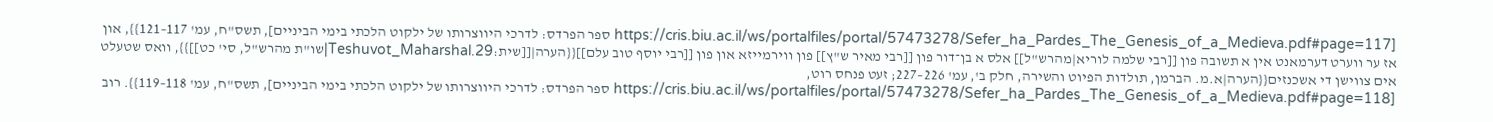[https://cris.biu.ac.il/ws/portalfiles/portal/57473278/Sefer_ha_Pardes_The_Genesis_of_a_Medieva.pdf#page=117 ספר הפרדס: לדרכי היווצרותו של ילקוט הלכתי בימי הביניים], תשס"ח, עמ' 117–121}}, און אז ער ווערט דערמאנט אין א תשובה פון [[רבי שלמה לוריא|מהרש"ל]] אלס א בן־דור פון [[רבי מאיר ש"ץ]] פון ווירמייזא און פון [[רבי יוסף טוב עלם]]{{הערה|[[שית:Teshuvot_Maharshal.29|שו"ת מהרש"ל, סי' כט]]}}, וואס שטעלט אים צווישן די אשכנזים{{הערה|א.מ. הברמן, תולדות הפיוט והשירה, חלק ב', עמ' 226–227; זעט פנחס רוט, [https://cris.biu.ac.il/ws/portalfiles/portal/57473278/Sefer_ha_Pardes_The_Genesis_of_a_Medieva.pdf#page=118 ספר הפרדס: לדרכי היווצרותו של ילקוט הלכתי בימי הביניים], תשס"ח, עמ' 118–119}}. רוב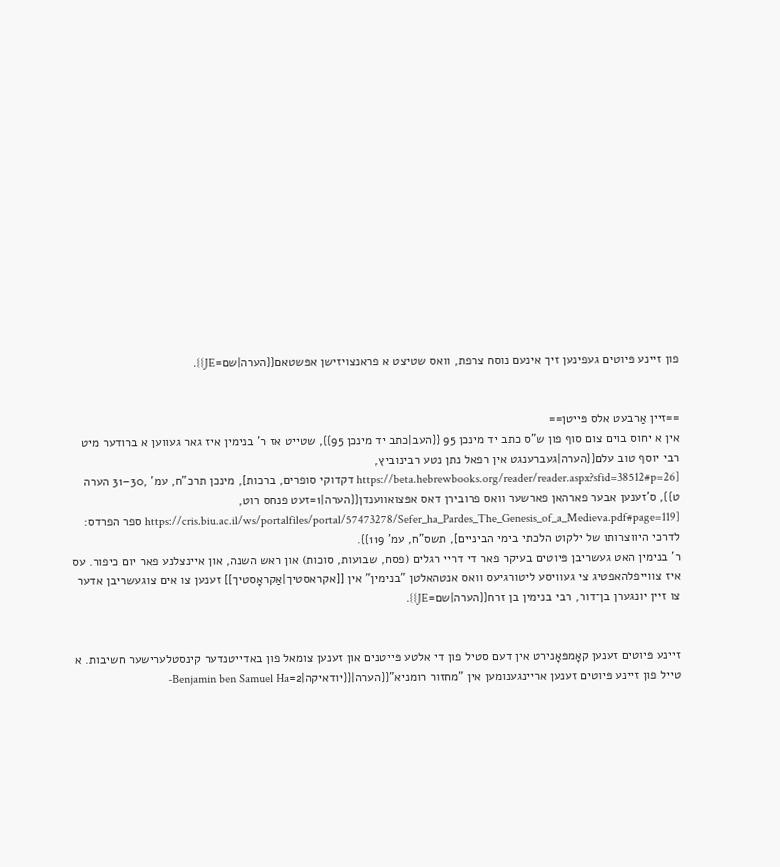פון זיינע פּיוטים געפינען זיך אינעם נוסח צרפת, וואס שטיצט א פראנצויזישן אפּשטאם{{הערה|שם=JE}}.


==זיין אַרבעט אלס פּייטן==
אין א יחוס בוים צום סוף פון ש"ס כתב יד מינכן 95 {{העב|כתב יד מינכן 95}}, שטייט אז ר' בנימין איז גאר געווען א ברודער מיט רבי יוסף טוב עלם{{הערה|געברענגט אין רפאל נתן נטע רבינוביץ, [https://beta.hebrewbooks.org/reader/reader.aspx?sfid=38512#p=26 דקדוקי סופרים, ברכות], מינכן תרכ"ח, עמ' ,30–31 הערה ט}}, ס'זענען אבער פארהאן פארשער וואס פרובירן דאס אפּצואווענדן{{הערה|1=זעט פנחס רוט, [https://cris.biu.ac.il/ws/portalfiles/portal/57473278/Sefer_ha_Pardes_The_Genesis_of_a_Medieva.pdf#page=119 ספר הפרדס: לדרכי היווצרותו של ילקוט הלכתי בימי הביניים], תשס"ח, עמ' 119}}.
ר' בנימין האט געשריבן פּיוטים בעיקר פאר די דריי רגלים (פסח, שבועות, סוכות) און ראש השנה, און איינצלנע פאר יום כיפור. עס איז צווייפלהאפטיג צי געוויסע ליטורגיעס וואס אנטהאלטן "בנימין" אין [[אקראסטיך|אַקראָסטיך]] זענען צו אים צוגעשריבן אדער צו זיין יונגערן בן־דור, רבי בנימין בן זרח{{הערה|שם=JE}}.


זיינע פּיוטים זענען קאָמפּאָנירט אין דעם סטיל פון די אלטע פּייטנים און זענען צומאל פון באדייטנדער קינסטלערישער חשיבות. א טייל פון זיינע פּיוטים זענען אריינגענומען אין "מחזור רומניא"{{הערה|{{יודאיקה|2=Benjamin ben Samuel Ha-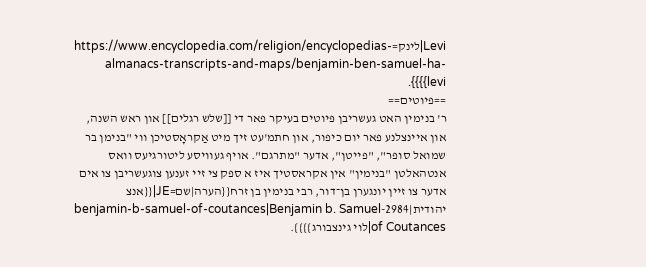Levi|לינק=https://www.encyclopedia.com/religion/encyclopedias-almanacs-transcripts-and-maps/benjamin-ben-samuel-ha-levi}}}}.
==פיוטים==
ר' בנימין האט געשריבן פּיוטים בעיקר פאר די [[שלש רגלים]] און ראש השנה, און איינצלנע פאר יום כיפור, און חתמ'עט זיך מיט אַקראָסטיכן ווי "בנימן בר שמואל סופר", "פייטן", אדער "מתרגם". אויף געוויסע ליטורגיעס וואס אנטהאלטן "בנימין" אין אקראסטיך איז א ספק צי זיי זענען צוגעשריבן צו אים אדער צו זיין יונגערן בן־דור, רבי בנימין בן זרח{{הערה|שם=JE|{{אנצ יהודית|2984-benjamin-b-samuel-of-coutances|Benjamin b. Samuel of Coutances|לוי גינצבורג}}}}.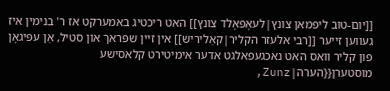[[יום-טוב ליפמאן צונץ|לעאָפּאָלד צונץ]] האט ריכטיג באמערקט אז ר' בנימין איז געווען זייער [[רבי אלעזר הקליר|קאַליריש]] אין זיין שפּראך און סטיל, אַן עפּיגאָן פון קליר וואס האט נאכגעפאלגט אדער אימיטירט קלאסישע מוסטערן{{הערה|Zunz,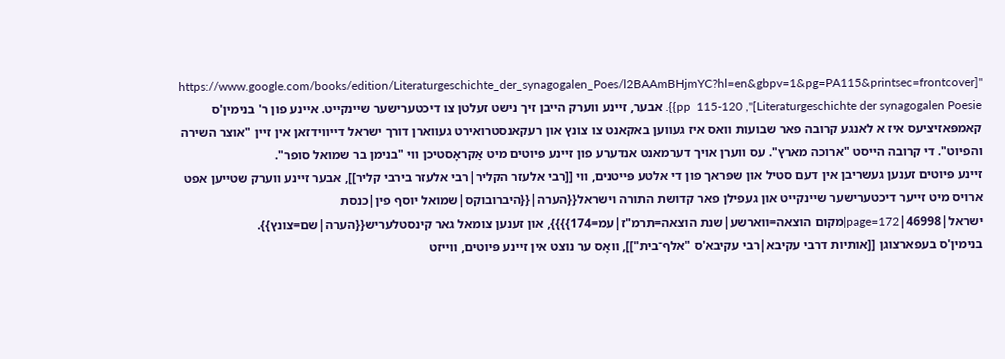''[https://www.google.com/books/edition/Literaturgeschichte_der_synagogalen_Poes/l2BAAmBHjmYC?hl=en&gbpv=1&pg=PA115&printsec=frontcover Literaturgeschichte der synagogalen Poesie]'', pp  115-120}}. אבער, זיינע ווערק הייבן זיך נישט זעלטן צו דיכטערישער שיינקייט. איינע פון ר' בנימין'ס קאמפּאזיציעס איז א לאנגע קרובה פאר שבועות וואס איז געווען באקאנט צו צונץ און רעקאנסטרואירט געווארן דורך ישראל דייווידזאן אין זיין "אוצר השירה והפיוט". די קרובה הייסט "ארוכה מארץ". עס ווערן אויך דערמאנט אנדערע פון זיינע פּיוטים מיט אַקראָסטיכן ווי "בנימן בר שמואל סופר".
זיינע פּיוטים זענען געשריבן אין דעם סטיל און שפּראך פון די אלטע פּייטנים, ווי [[רבי אלעזר הקליר|רבי אלעזר בירבי קליר]], אבער זיינע ווערק שטייען אפט ארויס מיט זייער דיכטערישער שיינקייט און געפילן פאר קדושת התורה וישראל{{הערה|{{היברובוקס|שמואל יוסף פין|כנסת ישראל|46998|page=172|מקום הוצאה=ווארשע|שנת הוצאה=תרמ"ז|עמ=174}}}}, און זענען צומאל גאר קינסטלעריש{{הערה|שם=צונץ}}.
בנימין'ס בעפארצוגן [[אותיות דרבי עקיבא|רבי עקיבא'ס "אלף־בית"]], וואָס ער נוצט אין זיינע פּיוטים, ווייזט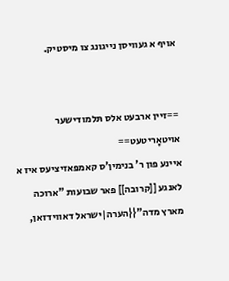אויף א געוויסן נייגונג צו מיסטיק.


==זיין ארבעט אלס תּלמודישער אויטאָריטעט==
איינע פון ר' בנימין'ס קאמפּאזיציעס איז א לאנגע [[קרובה]] פאר שבועות "ארוכה מארץ מדה"{{הערה|ישראל דאווידזאן,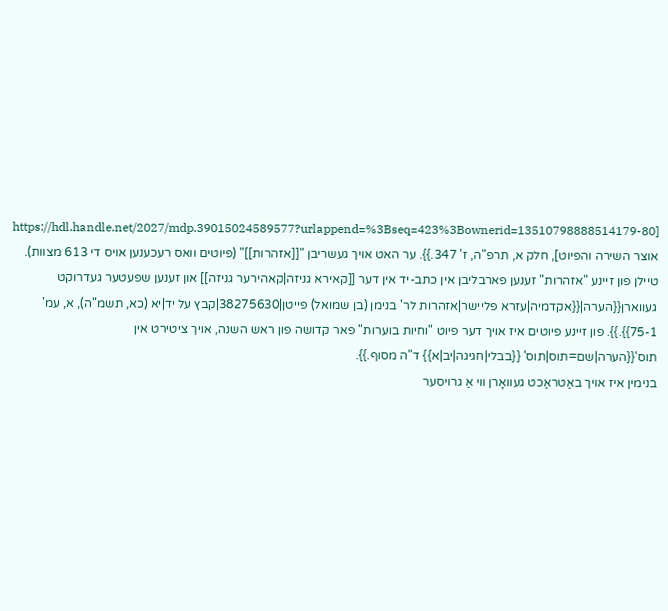[https://hdl.handle.net/2027/mdp.39015024589577?urlappend=%3Bseq=423%3Bownerid=13510798888514179-80 אוצר השירה והפיוט], חלק א, תרפ"ה, ז' 347.}}. ער האט אויך געשריבן "[[אזהרות]]" (פיוטים וואס רעכענען אויס די 613 מצוות). טיילן פון זיינע "אזהרות" זענען פארבליבן אין כתב-יד אין דער [[קאירא גניזה|קאהירער גניזה]] און זענען שפעטער געדרוקט געווארן{{הערה|{{אקדמיה|עזרא פליישר|אזהרות לר' בנימן (בן שמואל) פייטן|38275630|קבץ על יד|יא (כא, תשמ"ה), א, עמ' 75-1}}.}}. פון זיינע פיוטים איז אויך דער פיוט "וחיות בוערות" פאר קדושה פון ראש השנה, אויך ציטירט אין תוס'{{הערה|שם=תוס|תוס' {{בבלי|חגיגה|יב|א}} ד"ה מסוף.}}.
בנימין איז אויך באַטראַכט געוואָרן ווי אַ גרויסער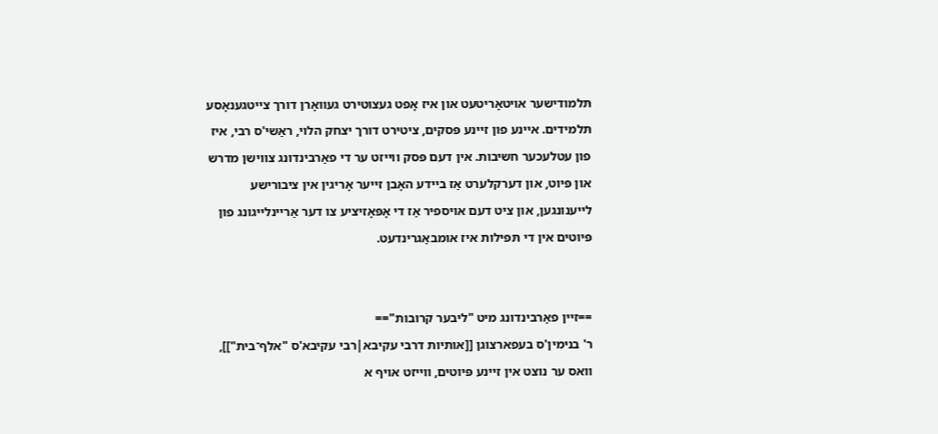תּלמודישער אויטאָריטעט און איז אָפט געצוטירט געוואָרן דורך צייטגענאָסע תּלמידים. איינע פון זיינע פּסקים, ציטירט דורך יצחק הלוי, ראַשי'ס רבי, איז פון עטלעכער חשיבות. אין דעם פּסק ווייזט ער די פאַרבינדונג צווישן מדרש און פּיוט, און דערקלערט אַז ביידע האָבן זייער אָריגין אין ציבורישע לייענונגען, און ציט דעם אויספיר אַז די אָפּאָזיציע צו דער אַריינלייגונג פון פּיוטים אין די תּפילות איז אומבאַגרינדעט.


==זיין פאַרבינדונג מיט "ליבער קרובות"==
ר' בנימין'ס בעפארצוגן [[אותיות דרבי עקיבא|רבי עקיבא'ס "אלף־בית"]], וואס ער נוצט אין זיינע פּיוטים, ווייזט אויף א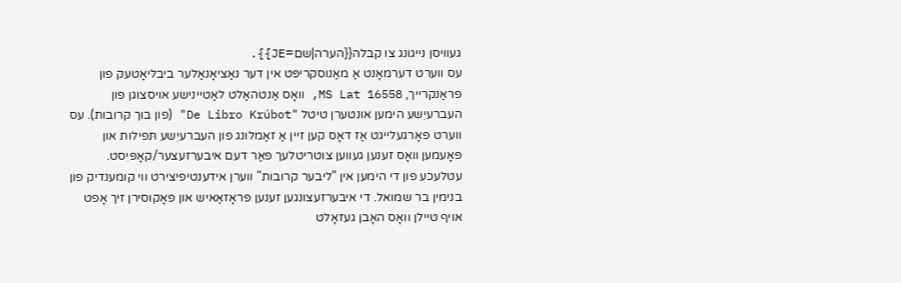געוויסן נייגונג צו קבלה{{הערה|שם=JE}}.
עס ווערט דערמאָנט אַ מאַנוסקריפּט אין דער נאַציאָנאַלער ביבליאָטעק פון פראַנקרייך, MS Lat 16558, וואָס אַנטהאַלט לאַטיינישע אויסצוגן פון העברעיִשע הימען אונטערן טיטל "De Libro Krúbot" (פון בוך קרובות). עס ווערט פאָרגעלייגט אַז דאָס קען זיין אַ זאַמלונג פון העברעיִשע תּפילות און פּאָעמען וואָס זענען געווען צוטריטלעך פאַר דעם איבערזעצער/קאָפּיִסט. עטלעכע פון די הימען אין "ליבער קרובות" ווערן אידענטיפיצירט ווי קומענדיק פון בנימין בר שמואל. די איבערזעצונגען זענען פּראָזאַאיש און פאָקוסירן זיך אָפט אויף טיילן וואָס האָבן געזאָלט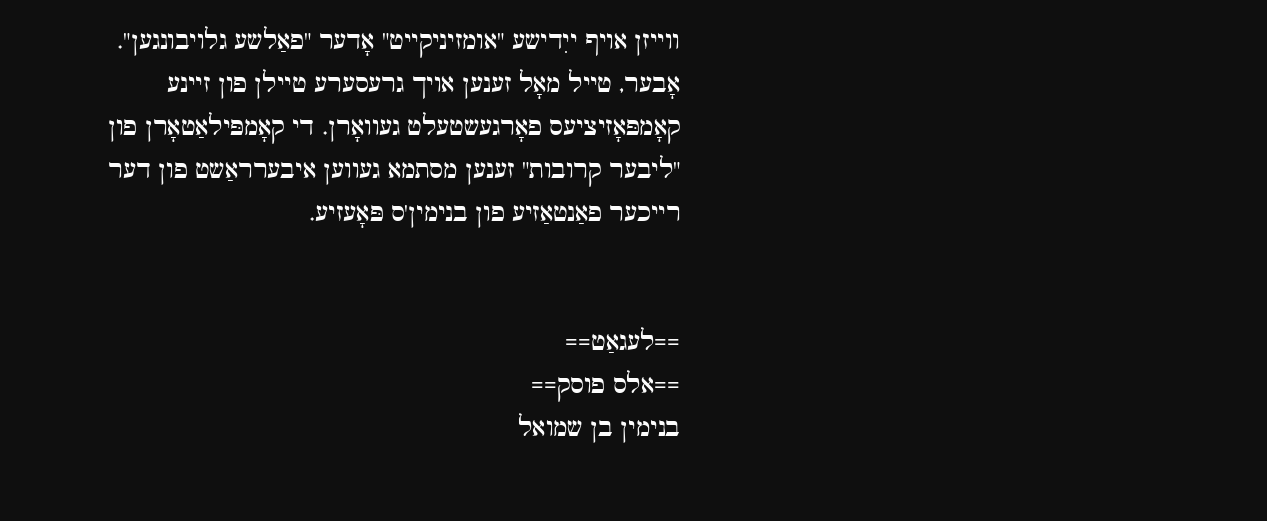ווייזן אויף ייִדישע "אומזיניקייט" אָדער "פאַלשע גלויבונגען". אָבער, טייל מאָל זענען אויך גרעסערע טיילן פון זיינע קאָמפּאָזיציעס פאָרגעשטעלט געוואָרן. די קאָמפּילאַטאָרן פון "ליבער קרובות" זענען מסתמא געווען איבערראַשט פון דער רייכער פאַנטאַזיע פון בנימין'ס פּאָעזיע.


==לעגאַט==
==אלס פוסק==
בנימין בן שמואל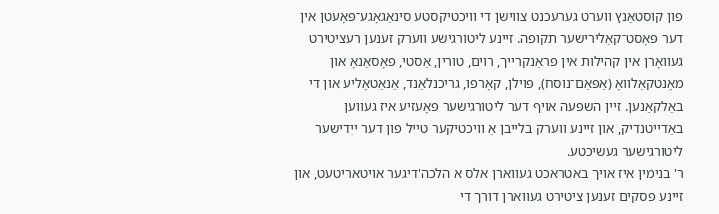פון קוסטאַנץ ווערט גערעכנט צווישן די וויכטיקסטע סינאַגאָגע־פּאָעטן אין דער פּאָסט־קאַלירישער תקופה. זיינע ליטורגישע ווערק זענען רעציטירט געוואָרן אין קהילות אין פראַנקרייך, רוים, טורין, אַסטי, פאָסאַנאָ און מאָנטקאַלוואָ (אַפּאַם־נוסח), פּוילן, קאָרפו, גריכנלאַנד, אַנאַטאָליע און די באַלקאַנען. זיין השפּעה אויף דער ליטורגישער פּאָעזיע איז געווען באַדייטנדיק, און זיינע ווערק בלייבן אַ וויכטיקער טייל פון דער ייִדישער ליטורגישער געשיכטע.
ר' בנימין איז אויך באטראכט געווארן אלס א הלכה'דיגער אויטאריטעט, און זיינע פסקים זענען ציטירט געווארן דורך די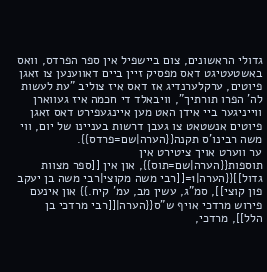גדולי הראשונים, צום ביישפיל אין ספר הפרדס, וואס באשטעטיגט דאס מפסיק זיין ביים דאווענען צו זאגן פיוטים, ערקלערנדיג אז דאס איז צוליב "עת לעשות לה' הפרו תורתיך", וויבאלד די חכמה איז געווארן ווייניגער ביי אידן האט מען איינגעפירט דאס זאגן פיוטים אנשטאט צו געבן דרשות בעניינו של יום, ווי משה רבינו'ס תקנה{{הערה|שם=פרדס}}.
ער ווערט אויך ציטירט אין תוספות{{הערה|שם=תוס}}, און אין [[ספר מצוות גדול]]{{הערה|1=[[רבי משה מקוצי|רבי משה בן יעקב פון קוצי]], סמ"ג, עשין מב, עמ' קיח.}} און אינעם פירוש מרדכי אויף ש"ס{{הערה|[[רבי מרדכי בן הלל]], מרדכי,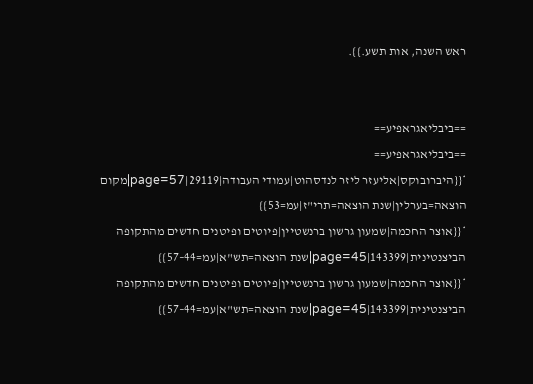ראש השנה, אות תשע.}}.


==ביבליאגראפיע==
==ביבליאגראפיע==
*{{היברובוקס|אליעזר ליזר לנדסהוט|עמודי העבודה|29119|page=57|מקום הוצאה=בערלין|שנת הוצאה=תרי"ז|עמ=53}}
*{{אוצר החכמה|שמעון גרשון ברנשטיין|פיוטים ופיטנים חדשים מהתקופה הביצנטינית|143399|page=45|שנת הוצאה=תש"א|עמ=44–57}}
*{{אוצר החכמה|שמעון גרשון ברנשטיין|פיוטים ופיטנים חדשים מהתקופה הביצנטינית|143399|page=45|שנת הוצאה=תש"א|עמ=44–57}}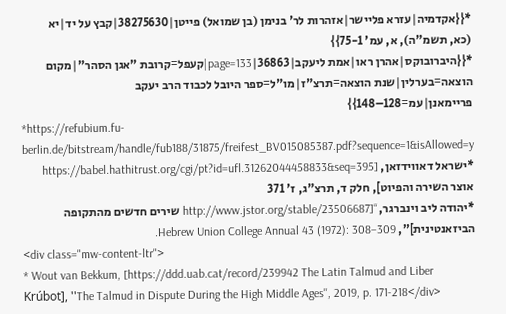*{{אקדמיה|עזרא פליישר|אזהרות לר' בנימן (בן שמואל) פייטן|38275630|קבץ על יד|יא (כא, תשמ"ה), א, עמ' 75-1}}
*{{היברובוקס|אהרן ראו|אמת ליעקב|36863|page=133|קעפל=קרובת "אגן הסהר"|מקום הוצאה=בערלין|שנת הוצאה=תרצ"ז|מו"ל=ספר היובל לכבוד הרב יעקב פריימאנן|עמ=128–148}}
*https://refubium.fu-berlin.de/bitstream/handle/fub188/31875/freifest_BV015085387.pdf?sequence=1&isAllowed=y
*ישראל דאווידזאן, [https://babel.hathitrust.org/cgi/pt?id=ufl.31262044458833&seq=395 אוצר השירה והפיוט], חלק ד, תרצ"ג, ז' 371
*יהודה ליב וינברגר, “[http://www.jstor.org/stable/23506687 שירים חדשים מהתקופה הביזאנטינית]”, Hebrew Union College Annual 43 (1972): 308–309.
<div class="mw-content-ltr">
* Wout van Bekkum, [https://ddd.uab.cat/record/239942 The Latin Talmud and Liber Krúbot], ''The Talmud in Dispute During the High Middle Ages'', 2019, p. 171-218</div>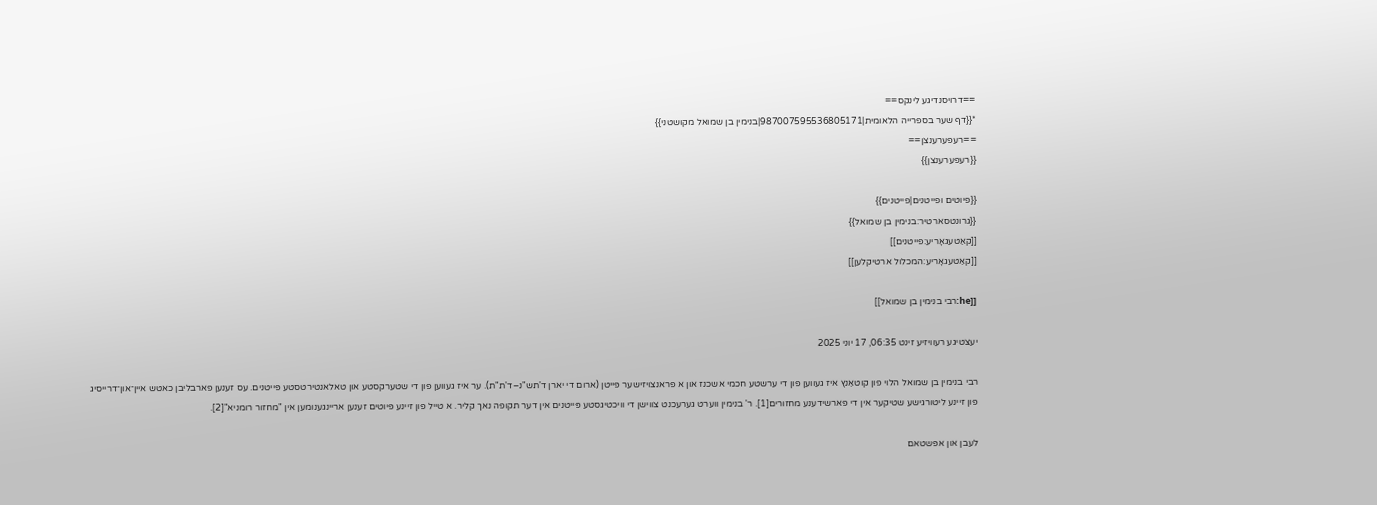==דרויסנדיגע לינקס==
*{{דף שער בספרייה הלאומית|987007595536805171|בנימין בן שמואל מקושטני}}
==רעפערענצן==
{{רעפערענצן}}

{{פיוטים ופייטנים|פייטנים}}
{{גרונטסארטיר:בנימין בן שמואל}}
[[קאַטעגאָריע:פייטנים]]
[[קאַטעגאָריע:המכלול ארטיקלען]]

[[he:רבי בנימין בן שמואל]]

יעצטיגע רעוויזיע זינט 06:35, 17 יוני 2025

רבי בנימין בן שמואל הלוי פון קוטאַנץ איז געווען פון די ערשטע חכמי אשכנז און א פראנצויזישער פּייטן (ארום די יארן ד'תש"נ–ד'ת"ת). ער איז געווען פון די שטערקסטע און טאלאנטירטסטע פּייטנים. עס זענען פארבליבן כאטש איין־און־דרייסיג פון זיינע ליטורגישע שטיקער אין די פארשידענע מחזורים[1]. ר' בנימין ווערט גערעכנט צווישן די וויכטיגסטע פּייטנים אין דער תקופה נאך קליר. א טייל פון זיינע פּיוטים זענען אריינגענומען אין "מחזור רומניא"[2].

לעבן און אפּשטאם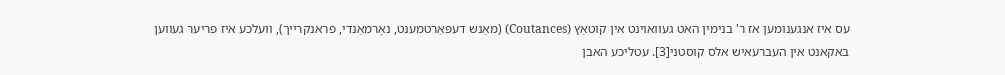עס איז אנגענומען אז ר' בנימין האט געוואוינט אין קוטאַץ (Coutances) (מאַנש דעפּאַרטמענט, נאָרמאַנדי, פראנקרייך), וועלכע איז פריער געווען באקאנט אין העברעאיש אלס קוסטני[3]. עטליכע האבן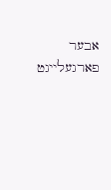אבער פארגעלייגט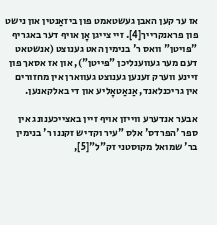אז ער קען האבן געשטאמט פון ביזאַנטין און נישט פון פראנקרייך[4]. זיי צייגן אָן אויף דער באגריף "פּויטן" וואס ר' בנימין האט גענוצט (אנשטאט דעם מער געווענליכן "פּייטן"), און אז אסאך פון זיינע ווערק זענען גענוצט געווארן אין מחזורים אין גריכנלאנד, אַנאַטאָליע און די באלקאנען.

אבער אנדערע ווייזן אויף זיין באצייכענונג אין ספר 'הפרדס' אלס "עיר וקדיש זקננו ר' בנימין בר' שמואל מקוסטני זק"ל"[5],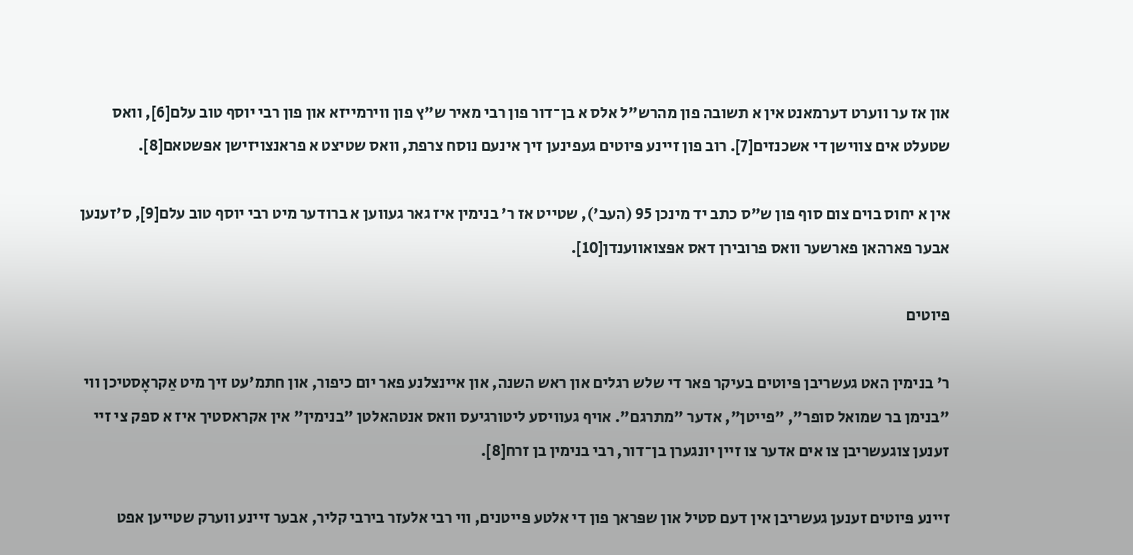און אז ער ווערט דערמאנט אין א תשובה פון מהרש"ל אלס א בן־דור פון רבי מאיר ש"ץ פון ווירמייזא און פון רבי יוסף טוב עלם[6], וואס שטעלט אים צווישן די אשכנזים[7]. רוב פון זיינע פּיוטים געפינען זיך אינעם נוסח צרפת, וואס שטיצט א פראנצויזישן אפּשטאם[8].

אין א יחוס בוים צום סוף פון ש"ס כתב יד מינכן 95 (העב'), שטייט אז ר' בנימין איז גאר געווען א ברודער מיט רבי יוסף טוב עלם[9], ס'זענען אבער פארהאן פארשער וואס פרובירן דאס אפּצואווענדן[10].

פיוטים

ר' בנימין האט געשריבן פּיוטים בעיקר פאר די שלש רגלים און ראש השנה, און איינצלנע פאר יום כיפור, און חתמ'עט זיך מיט אַקראָסטיכן ווי "בנימן בר שמואל סופר", "פייטן", אדער "מתרגם". אויף געוויסע ליטורגיעס וואס אנטהאלטן "בנימין" אין אקראסטיך איז א ספק צי זיי זענען צוגעשריבן צו אים אדער צו זיין יונגערן בן־דור, רבי בנימין בן זרח[8].

זיינע פּיוטים זענען געשריבן אין דעם סטיל און שפּראך פון די אלטע פּייטנים, ווי רבי אלעזר בירבי קליר, אבער זיינע ווערק שטייען אפט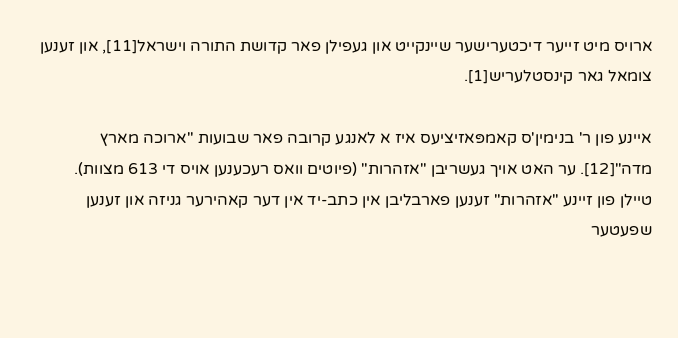ארויס מיט זייער דיכטערישער שיינקייט און געפילן פאר קדושת התורה וישראל[11], און זענען צומאל גאר קינסטלעריש[1].

איינע פון ר' בנימין'ס קאמפּאזיציעס איז א לאנגע קרובה פאר שבועות "ארוכה מארץ מדה"[12]. ער האט אויך געשריבן "אזהרות" (פיוטים וואס רעכענען אויס די 613 מצוות). טיילן פון זיינע "אזהרות" זענען פארבליבן אין כתב-יד אין דער קאהירער גניזה און זענען שפעטער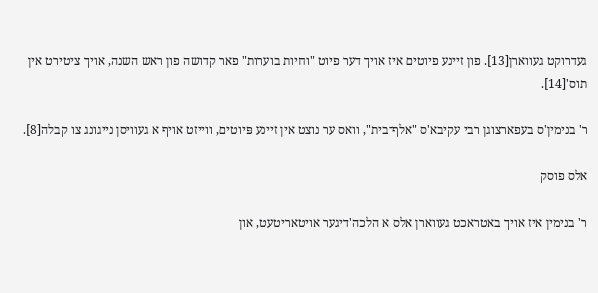געדרוקט געווארן[13]. פון זיינע פיוטים איז אויך דער פיוט "וחיות בוערות" פאר קדושה פון ראש השנה, אויך ציטירט אין תוס'[14].

ר' בנימין'ס בעפארצוגן רבי עקיבא'ס "אלף־בית", וואס ער נוצט אין זיינע פּיוטים, ווייזט אויף א געוויסן נייגונג צו קבלה[8].

אלס פוסק

ר' בנימין איז אויך באטראכט געווארן אלס א הלכה'דיגער אויטאריטעט, און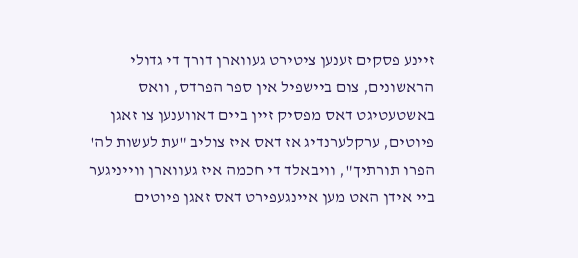זיינע פסקים זענען ציטירט געווארן דורך די גדולי הראשונים, צום ביישפיל אין ספר הפרדס, וואס באשטעטיגט דאס מפסיק זיין ביים דאווענען צו זאגן פיוטים, ערקלערנדיג אז דאס איז צוליב "עת לעשות לה' הפרו תורתיך", וויבאלד די חכמה איז געווארן ווייניגער ביי אידן האט מען איינגעפירט דאס זאגן פיוטים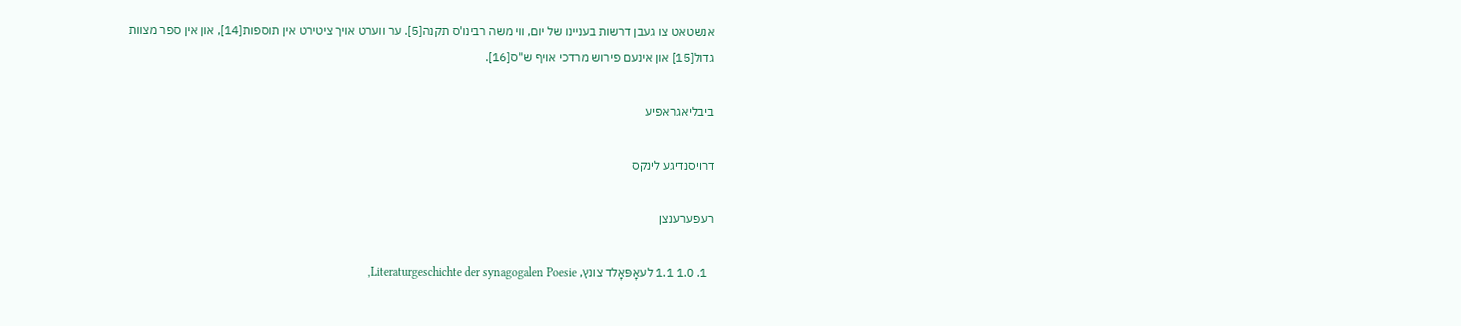אנשטאט צו געבן דרשות בעניינו של יום, ווי משה רבינו'ס תקנה[5]. ער ווערט אויך ציטירט אין תוספות[14], און אין ספר מצוות גדול[15] און אינעם פירוש מרדכי אויף ש"ס[16].

ביבליאגראפיע

דרויסנדיגע לינקס

רעפערענצן

  1. 1.0 1.1 לעאָפּאָלד צונץ, Literaturgeschichte der synagogalen Poesie,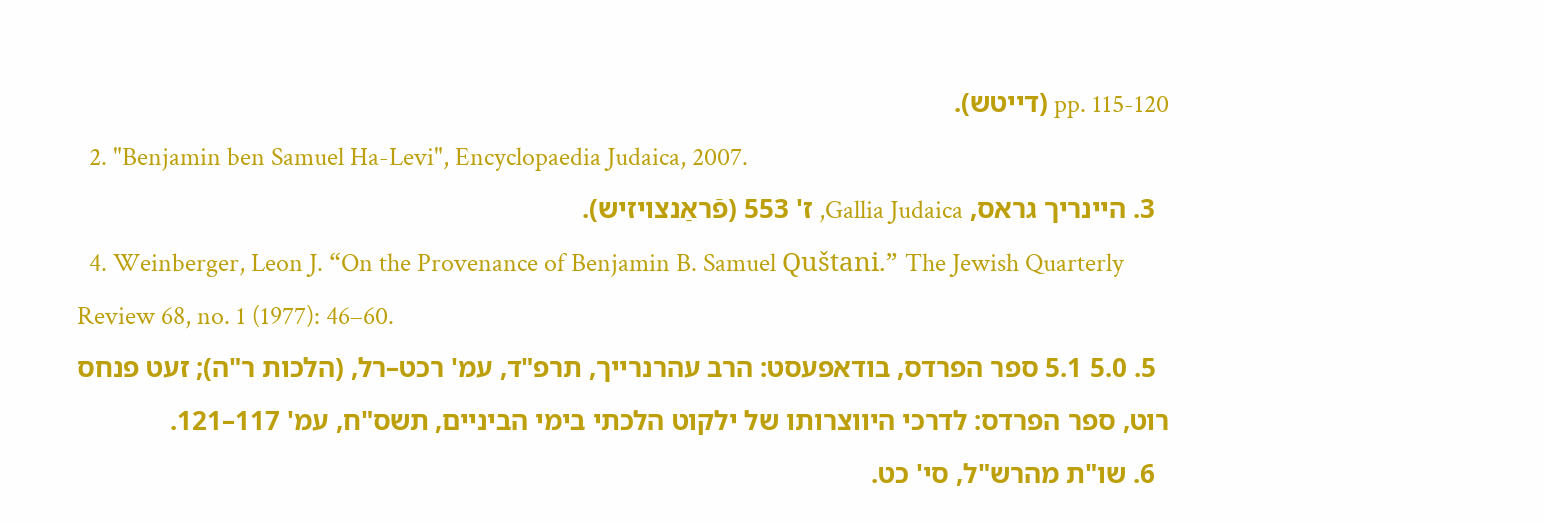pp. 115-120 (דייטש).
  2. "Benjamin ben Samuel Ha-Levi", Encyclopaedia Judaica, 2007.
  3. היינריך גראס, Gallia Judaica, ז' 553 (פֿראַנצויזיש).
  4. Weinberger, Leon J. “On the Provenance of Benjamin B. Samuel Quštani.” The Jewish Quarterly Review 68, no. 1 (1977): 46–60.
  5. 5.0 5.1 ספר הפרדס, בודאפעסט: הרב עהרנרייך, תרפ"ד, עמ' רכט–רל, (הלכות ר"ה); זעט פנחס רוט, ספר הפרדס: לדרכי היווצרותו של ילקוט הלכתי בימי הביניים, תשס"ח, עמ' 117–121.
  6. שו"ת מהרש"ל, סי' כט.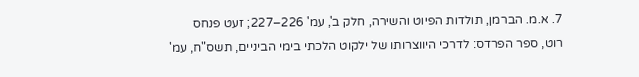7. א.מ. הברמן, תולדות הפיוט והשירה, חלק ב', עמ' 226–227; זעט פנחס רוט, ספר הפרדס: לדרכי היווצרותו של ילקוט הלכתי בימי הביניים, תשס"ח, עמ'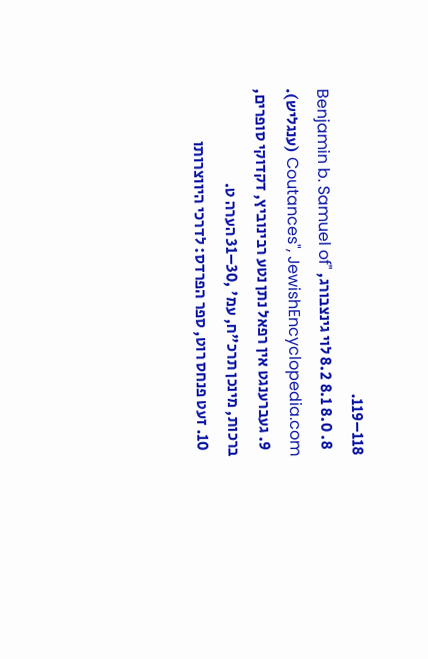118–119.
  8. 8.0 8.1 8.2 לוי גינצבורג, "Benjamin b. Samuel of Coutances", JewishEncyclopedia.com (ענגליש).
  9. געברענגט אין רפאל נתן נטע רבינוביץ, דקדוקי סופרים, ברכות, מינכן תרכ"ח, עמ' ,30–31 הערה ט.
  10. זעט פנחס רוט, ספר הפרדס: לדרכי היווצרותו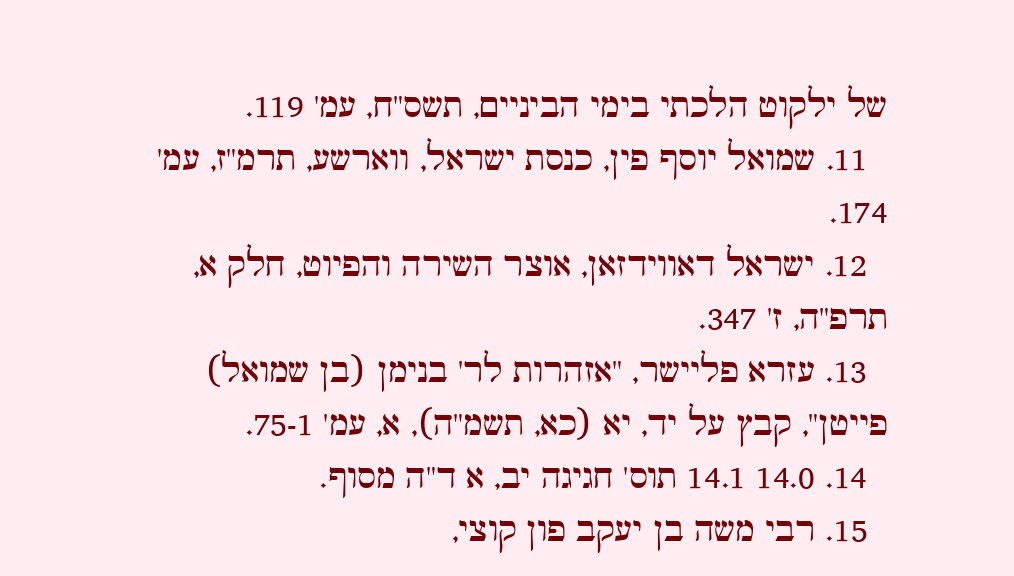של ילקוט הלכתי בימי הביניים, תשס"ח, עמ' 119.
  11. שמואל יוסף פין, כנסת ישראל, ווארשע, תרמ"ז, עמ' 174.
  12. ישראל דאווידזאן, אוצר השירה והפיוט, חלק א, תרפ"ה, ז' 347.
  13. עזרא פליישר, "אזהרות לר' בנימן (בן שמואל) פייטן", קבץ על יד, יא (כא, תשמ"ה), א, עמ' 75-1.
  14. 14.0 14.1 תוס' חגיגה יב, א ד"ה מסוף.
  15. רבי משה בן יעקב פון קוצי,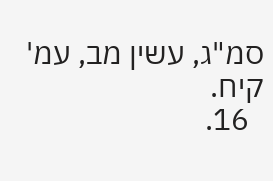סמ"ג, עשין מב, עמ' קיח.
  16.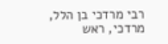רבי מרדכי בן הלל, מרדכי, ראש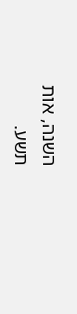השנה, אות תשע.